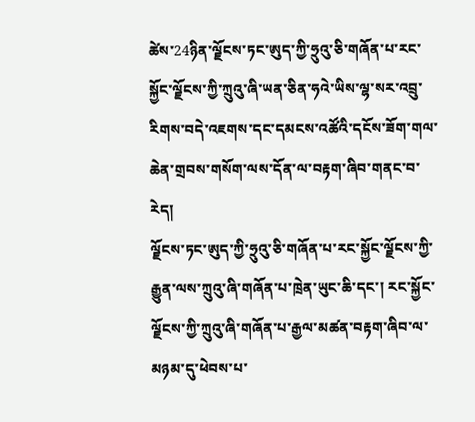ཚེས་24ཉིན་ལྗོངས་ཏང་ཨུད་ཀྱི་ཧྲུའུ་ཅི་གཞོན་པ་རང་སྐྱོང་ལྗོངས་ཀྱི་ཀྲུའུ་ཞི་ཡན་ཅིན་ཧའེ་ཡིས་ལྷ་སར་འབྲུ་རིགས་བདེ་འཇགས་དང་དམངས་འཚོའི་དངོས་ཟོག་གལ་ཆེན་གྲབས་གསོག་ལས་དོན་ལ་བརྟག་ཞིབ་གནང་བ་རེད།
ལྗོངས་ཏང་ཨུད་ཀྱི་ཧྲུའུ་ཅི་གཞོན་པ་རང་སྐྱོང་ལྗོངས་ཀྱི་རྒྱུན་ལས་ཀྲུའུ་ཞི་གཞོན་པ་ཁྲེན་ཡུང་ཆི་དང་། རང་སྐྱོང་ལྗོངས་ཀྱི་ཀྲུའུ་ཞི་གཞོན་པ་རྒྱལ་མཚན་བརྟག་ཞིབ་ལ་མཉམ་དུ་ཕེབས་པ་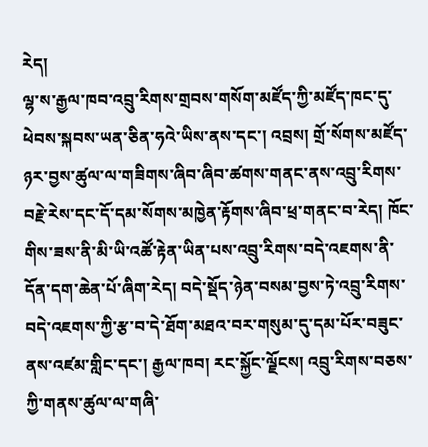རེད།
ལྷ་ས་རྒྱལ་ཁབ་འབྲུ་རིགས་གྲབས་གསོག་མཛོད་ཀྱི་མཛོད་ཁང་དུ་ཕེབས་སྐབས་ཡན་ཅིན་ཧའེ་ཡིས་ནས་དང་། འབྲས། གྲོ་སོགས་མཛོད་ཉར་བྱས་ཚུལ་ལ་གཟིགས་ཞིབ་ཞིབ་ཚགས་གནང་ནས་འབྲུ་རིགས་བརྗེ་རེས་དང་དོ་དམ་སོགས་མཁྱེན་རྟོགས་ཞིབ་ཕྲ་གནང་བ་རེད། ཁོང་གིས་ཟས་ནི་མི་ཡི་འཚོ་རྟེན་ཡིན་པས་འབྲུ་རིགས་བདེ་འཇགས་ནི་དོན་དག་ཆེན་པོ་ཞིག་རེད། བདེ་སྡོད་ཉེན་བསམ་བྱས་ཏེ་འབྲུ་རིགས་བདེ་འཇགས་ཀྱི་རྩ་བ་དེ་ཐོག་མཐའ་བར་གསུམ་དུ་དམ་པོར་བཟུང་ནས་འཛམ་གླིང་དང་། རྒྱལ་ཁབ། རང་སྐྱོང་ལྗོངས། འབྲུ་རིགས་བཅས་ཀྱི་གནས་ཚུལ་ལ་གཞི་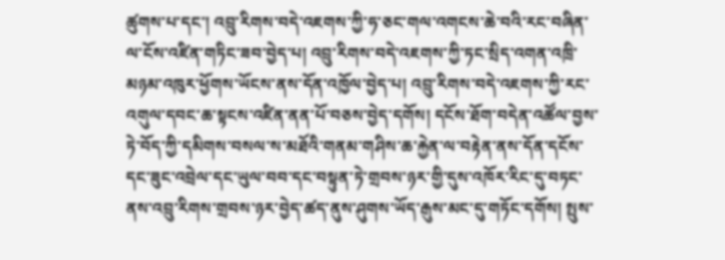ཚུགས་པ་དང་། འབྲུ་རིགས་བདེ་འཇགས་ཀྱི་ཧ་ཅང་གལ་འགངས་ཆེ་བའི་རང་བཞིན་ལ་ངོས་འཛིན་གཏིང་ཟབ་བྱེད་པ། འབྲུ་རིགས་བདེ་འཇགས་ཀྱི་ཏང་སྲིད་འགན་འཁྲི་མཉམ་འཁུར་ཕྱོགས་ཡོངས་ནས་དོན་འཁྱོལ་བྱེད་པ། འབྲུ་རིགས་བདེ་འཇགས་ཀྱི་རང་འགུལ་དབང་ཆ་སྟངས་འཛིན་ནན་པོ་བཅས་བྱེད་དགོས། དངོས་ཐོག་བདེན་འཚོལ་བྱས་ཏེ་བོད་ཀྱི་དམིགས་བསལ་ས་མཐོའི་གནམ་གཤིས་ཆ་རྐྱེན་ལ་བརྟེན་ནས་དོན་དངོས་དང་ཟུང་འབྲེལ་དང་ཡུལ་བབ་དང་བསྟུན་ཏེ་གྲབས་ཉར་གྱི་དུས་འཁོར་རིང་དུ་བཏང་ནས་འབྲུ་རིགས་གྲབས་ཉར་བྱེད་ཚད་ནུས་ཤུགས་ཡོད་རྒུས་མང་དུ་གཏོང་དགོས། སྤུས་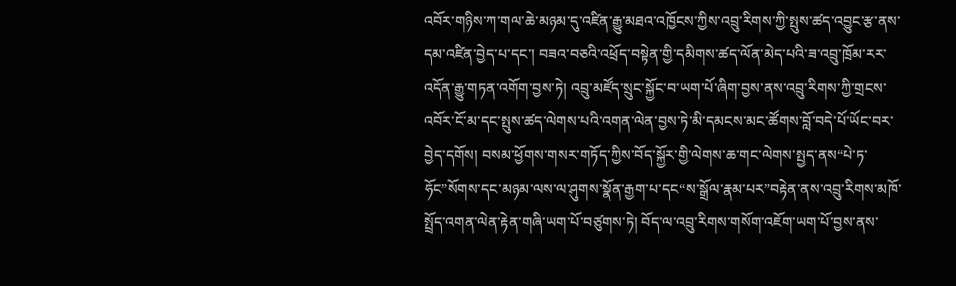འབོར་གཉིས་ཀ་གལ་ཆེ་མཉམ་དུ་འཛིན་རྒྱུ་མཐའ་འཁྱོངས་ཀྱིས་འབྲུ་རིགས་ཀྱི་སྤུས་ཚད་འབྱུང་རྩ་ནས་དམ་འཛིན་བྱེད་པ་དང་། བཟའ་བཅའི་འཕྲོད་བསྟེན་གྱི་དམིགས་ཚད་ལོན་མེད་པའི་ཟ་འབྲུ་ཁྲོམ་རར་འདོན་རྒྱུ་གཏན་འགོག་བྱས་ཏེ། འབྲུ་མཛོད་སྲུང་སྐྱོང་བ་ཡག་པོ་ཞིག་བྱས་ནས་འབྲུ་རིགས་ཀྱི་གྲངས་འབོར་ངོ་མ་དང་སྤུས་ཚད་ལེགས་པའི་འགན་ལེན་བྱས་ཏེ་མི་དམངས་མང་ཚོགས་བློ་བདེ་པོ་ཡོང་བར་བྱེད་དགོས། བསམ་ཕྱོགས་གསར་གཏོད་ཀྱིས་བོད་སྐྱོར་གྱི་ལེགས་ཆ་གང་ལེགས་སྤྱད་ནས“པེ་ཏ་ཧོང”སོགས་དང་མཉམ་ལས་ལ་ཤུགས་སྣོན་རྒྱག་པ་དང“ས་སྒྲོལ་རྣམ་པར”བརྟེན་ནས་འབྲུ་རིགས་མཁོ་སྤྲོད་འགན་ལེན་རྟེན་གཞི་ཡག་པོ་བཙུགས་ཏེ། བོད་ལ་འབྲུ་རིགས་གསོག་འཇོག་ཡག་པོ་བྱས་ནས་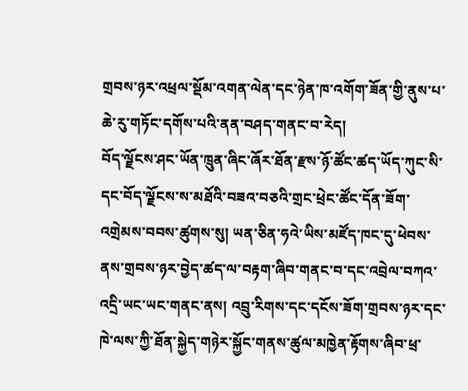གྲབས་ཉར་འཕྲལ་སྡོམ་འགན་ལེན་དང་ཉེན་ཁ་འགོག་ཟོན་གྱི་ནུས་པ་ཆེ་རུ་གཏོང་དགོས་པའི་ནན་བཤད་གནང་བ་རེད།
བོད་ལྗོངས་ཤང་ཡོན་ཁྲུན་ཞིང་ཞོར་ཐོན་རྫས་ཉོ་ཚོང་ཚད་ཡོད་ཀུང་སི་དང་བོད་ལྗོངས་ས་མཐོའི་བཟའ་བཅའི་གྲང་ཕྲེང་ཚོང་དོན་ཟོག་འགྲེམས་བབས་ཚུགས་སུ། ཡན་ཅིན་ཧའེ་ཡིས་མཛོད་ཁང་དུ་ཕེབས་ནས་གྲབས་ཉར་བྱེད་ཚད་ལ་བརྟག་ཞིབ་གནང་བ་དང་འབྲེལ་བཀའ་འདྲི་ཡང་ཡང་གནང་ནས། འབྲུ་རིགས་དང་དངོས་ཟོག་གྲབས་ཉར་དང་ཁེ་ལས་ཀྱི་ཐོན་སྐྱེད་གཉེར་སྐྱོང་གནས་ཚུལ་མཁྱེན་རྟོགས་ཞིབ་ཕྲ་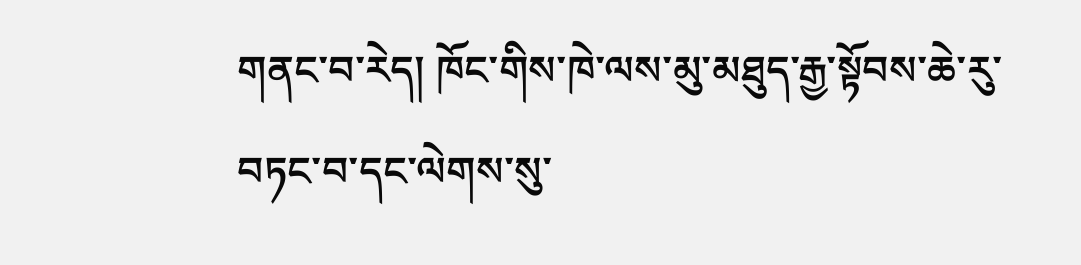གནང་བ་རེད། ཁོང་གིས་ཁེ་ལས་མུ་མཐུད་རྒྱ་སྟོབས་ཆེ་རུ་བཏང་བ་དང་ལེགས་སུ་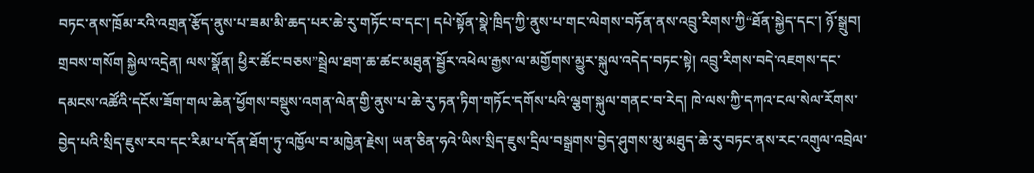བཏང་ནས་ཁྲོམ་རའི་འགྲན་རྩོད་ནུས་པ་ཟམ་མི་ཆད་པར་ཆེ་རུ་གཏོང་བ་དང་། དཔེ་སྟོན་སྣེ་ཁྲིད་ཀྱི་ནུས་པ་གང་ལེགས་བཏོན་ནས་འབྲུ་རིགས་ཀྱི“ཐོན་སྐྱེད་དང་། ཉོ་སྒྲུབ། གྲབས་གསོག སྐྱེལ་འདྲེན། ལས་སྣོན། ཕྱིར་ཚོང་བཅས”སྦྲེལ་ཐག་ཆ་ཚང་མཐུན་སྦྱོར་འཕེལ་རྒྱས་ལ་མགྱོགས་མྱུར་སྐུལ་འདེད་བཏང་སྟེ། འབྲུ་རིགས་བདེ་འཇགས་དང་དམངས་འཚོའི་དངོས་ཟོག་གལ་ཆེན་ཕྱོགས་བསྡུས་འགན་ལེན་གྱི་ནུས་པ་ཆེ་རུ་ཏན་ཏིག་གཏོང་དགོས་པའི་ལྕག་སྐུལ་གནང་བ་རེད། ཁེ་ལས་ཀྱི་དཀའ་ངལ་སེལ་རོགས་བྱེད་པའི་སྲིད་ཇུས་རབ་དང་རིམ་པ་དོན་ཐོག་ཏུ་འཁྱོལ་བ་མཁྱེན་རྗེས། ཡན་ཅིན་ཧའེ་ཡིས་སྲིད་ཇུས་དྲིལ་བསྒྲགས་བྱེད་ཤུགས་མུ་མཐུད་ཆེ་རུ་བཏང་ནས་རང་འགུལ་འབྲེལ་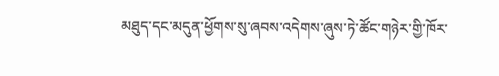མཐུད་དང་མདུན་ཕྱོགས་སུ་ཞབས་འདེགས་ཞུས་ཏེ་ཚོང་གཉེར་གྱི་ཁོར་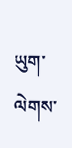ཡུག་ལེགས་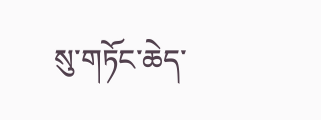སུ་གཏོང་ཆེད་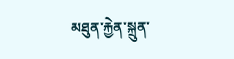མཐུན་རྐྱེན་སྐྲུན་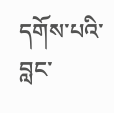དགོས་པའི་བླང་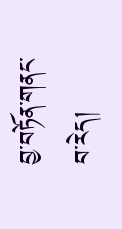བྱ་བཏོན་གནང་བ་རེད།